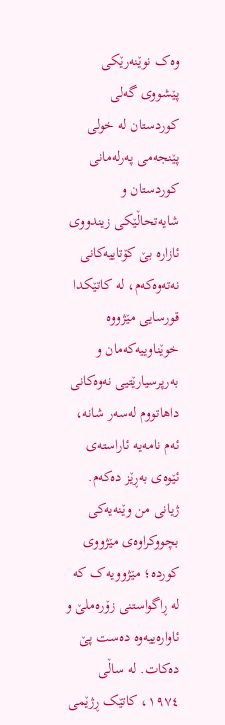وەک نوێنەرێکی پێشووی گەلی کوردستان لە خولی پێنجەمی پەرلەمانی کوردستان و شایەتحاڵێکی زیندووی ئازارە بێ کۆتاییەکانی نەتەوەکەم، لە کاتێکدا قورسایی مێژووە خوێناوییەکەمان و بەرپرسیارێتیی نەوەکانی داهاتووم لەسەر شانە، ئەم نامەیە ئاراستەی ئێوەی بەڕێز دەکەم.
ژیانی من وێنەیەکی بچووکراوەی مێژووی کوردە؛ مێژوویەک کە لە ڕاگواستنی زۆرەملێ و ئاوارەییەوە دەست پێ دەکات. لە ساڵی ١٩٧٤، کاتێک ڕژێمی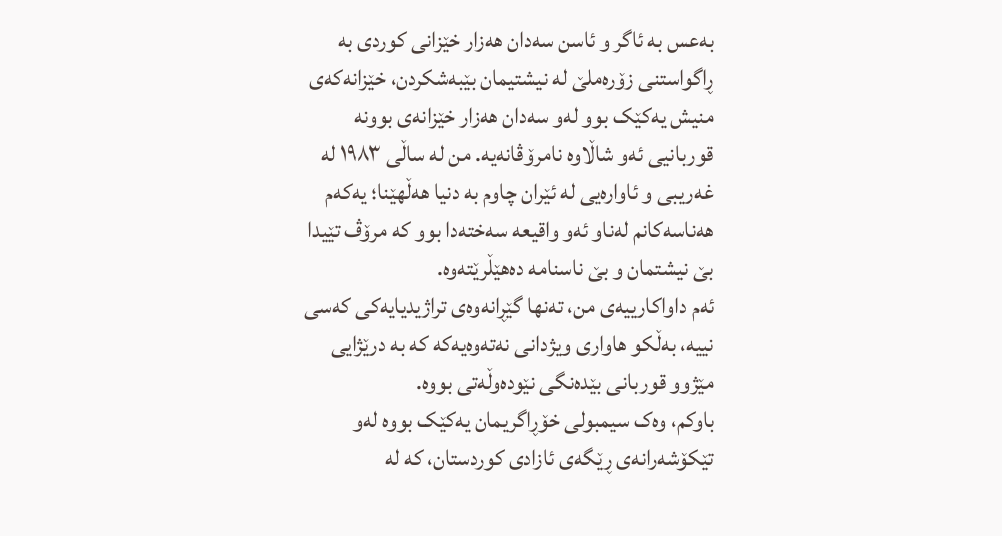بەعس بە ئاگر و ئاسن سەدان هەزار خێزانی کوردی بە ڕاگواستنی زۆرەملێ لە نیشتیمان بێبەشکردن، خێزانەکەی منیش یەکێک بوو لەو سەدان هەزار خێزانەی بوونە قوربانیی ئەو شاڵاوە نامرۆڤانەیە. من لە ساڵی ١٩٨٣ لە غەریبی و ئاوارەیی لە ئێران چاوم بە دنیا هەڵهێنا؛ یەکەم هەناسەکانم لەناو ئەو واقیعە سەختەدا بوو کە مرۆڤ تێیدا بێ نیشتمان و بێ ناسنامە دەهێڵرێتەوە.
ئەم داواکارییەی من، تەنها گێڕانەوەی تراژیدیایەکی کەسی نییە، بەڵکو هاواری ویژدانی نەتەوەیەکە کە بە درێژایی مێژوو قوربانی بێدەنگی نێودەوڵەتی بووە.
باوکم، وەک سیمبولی خۆڕاگریمان یەکێک بووە لەو تێکۆشەرانەی ڕێگەی ئازادی کوردستان، کە لە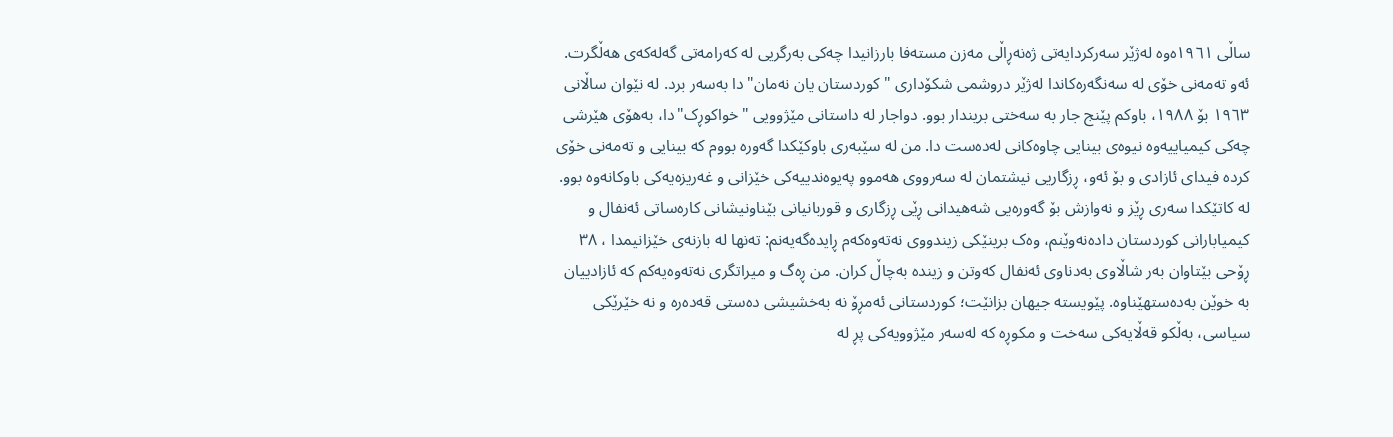ساڵی ١٩٦١ەوە لەژێر سەرکردایەتی ژەنەڕاڵی مەزن مستەفا بارزانیدا چەکی بەرگریی لە کەرامەتی گەلەکەی هەڵگرت. ئەو تەمەنی خۆی لە سەنگەرەکاندا لەژێر دروشمی شکۆداری "کوردستان یان نەمان"دا بەسەر برد. لە نێوان ساڵانی ١٩٦٣ بۆ ١٩٨٨، باوکم پێنج جار بە سەختی بریندار بوو. دواجار لە داستانی مێژوویی "خواکوڕک"دا، بەهۆی هێرشی چەکی کیمیاییەوە نیوەی بینایی چاوەکانی لەدەست دا. من لە سێبەری باوکێکدا گەورە بووم کە بینایی و تەمەنی خۆی کردە فیدای ئازادی و بۆ ئەو، ڕزگاریی نیشتمان لە سەرووی هەموو پەیوەندییەکی خێزانی و غەریزەیەکی باوکانەوە بوو.
لە کاتێکدا سەری ڕێز و نەوازش بۆ گەورەیی شەهیدانی ڕێی ڕزگاری و قوربانیانی بێناونیشانی کارەساتی ئەنفال و کیمیابارانی کوردستان دادەنەوێنم، وەک برینێکی زیندووی نەتەوەکەم ڕایدەگەیەنم: تەنها لە بازنەی خێزانیمدا ، ٣٨ ڕۆحی بێتاوان بەر شاڵاوی بەدناوی ئەنفال کەوتن و زیندە بەچاڵ کران. من ڕەگ و میراتگری نەتەوەیەکم کە ئازادییان بە خوێن بەدەستهێناوە. پێویستە جیهان بزانێت؛ کوردستانی ئەمڕۆ نە بەخشیشی دەستی قەدەرە و نە خێرێکی سیاسی، بەڵکو قەڵایەکی سەخت و مکوڕە کە لەسەر مێژوویەکی پڕ لە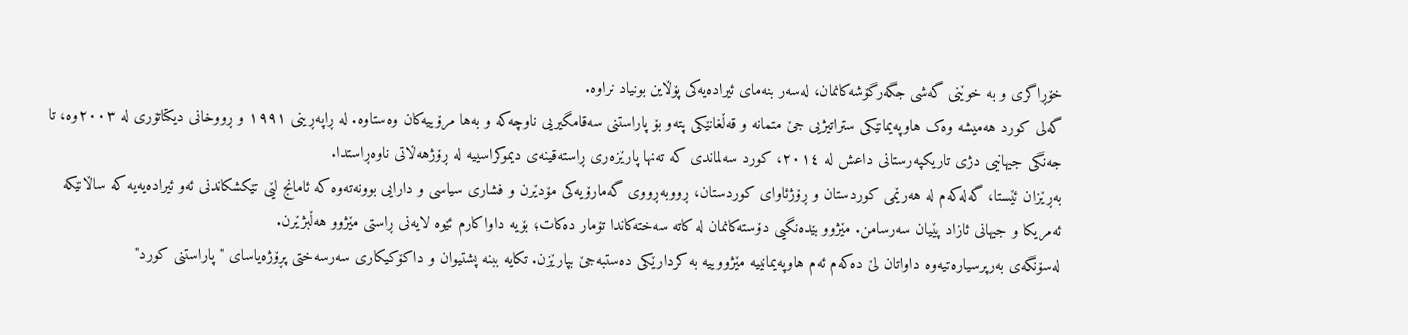خۆڕاگری و بە خوێنی گەشی جگەرگۆشەکانمان، لەسەر بنەمای ئیرادەیەکی پۆڵاین بونیاد نراوە.
گەلی کورد هەمیشە وەک هاوپەیمانێکی ستراتیژیی جێ متمانە و قەڵغانێکی پتەو بۆ پاراستنی سەقامگیریی ناوچەکە و بەها مرۆییەکان وەستاوە. لە ڕاپەڕینی ١٩٩١ و ڕووخانی دیکتاتۆری لە ٢٠٠٣وە، تا جەنگی جیهانیی دژی تاریکپەرستانی داعش لە ٢٠١٤، کورد سەلماندی کە تەنها پارێزەری ڕاستەقینەی دیموکراسییە لە ڕۆژهەڵاتی ناوەڕاستدا.
بەڕێزان ئێستا، گەلەکەم لە هەرێمی کوردستان و ڕۆژئاوای کوردستان، ڕووبەڕووی گەمارۆیەکی مۆدێرن و فشاری سیاسی و دارایی بوونەتەوە کە ئامانج لێی تێکشکاندنی ئەو ئیرادەیەیە کە ساڵانێکە ئەمریکا و جیهانی ئازاد پێیان سەرسامن. مێژوو بێدەنگیی دۆستەکانمان لە کاتە سەختەکاندا تۆمار دەکات؛ بۆیە داواکارم ئێوە لایەنی ڕاستی مێژوو هەڵبژێرن.
لەسۆنگەی بەرپرسیارەتیەوە داواتان لێ دەکەم ئەم هاوپەیمانییە مێژووییە بە کردارێکی دەستبەجێ بپارێزن. تکایە ببنە پشتیوان و داکۆکیکاری سەرسەختی پڕۆژەیاسای "پاراستنی کورد"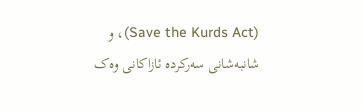(Save the Kurds Act)، و شانبەشانی سەرکردە ئازاکانی وەک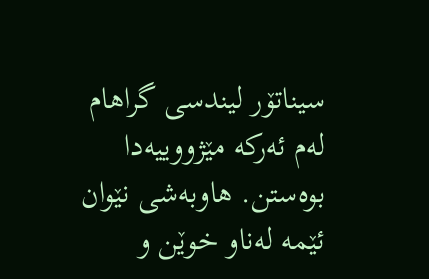سیناتۆر لیندسی گراهام لەم ئەرکە مێژووییەدا بوەستن. هاوبەشی نێوان ئێمە لەناو خوێن و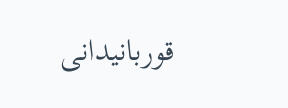قوربانیدانی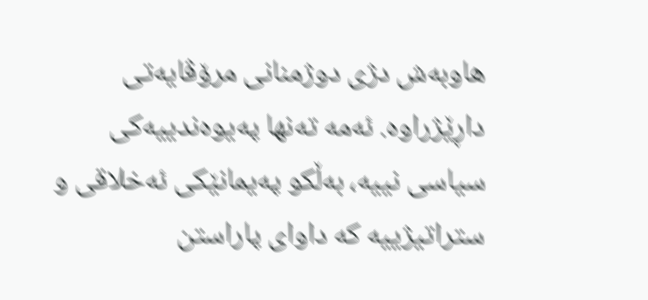هاوبەش دژی دوژمنانی مرۆڤایەتی داڕێژراوە. ئەمە تەنها پەیوەندییەکی سیاسی نییە، بەڵکو پەیمانێکی ئەخلاقی و ستراتیژییە کە داوای پاراستن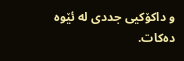و داکۆکیی جددی لە ئێوە دەکات.